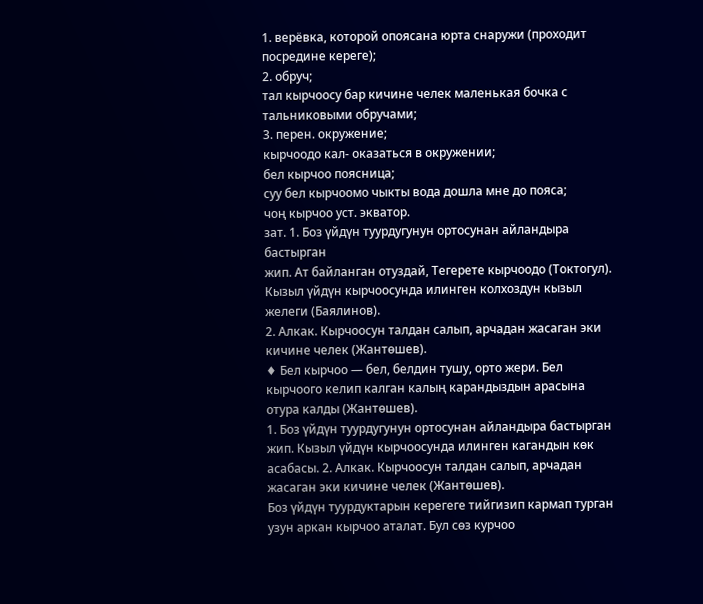1. верёвка, которой опоясана юрта снаружи (проходит посредине кереге);
2. обруч;
тал кырчоосу бар кичине челек маленькая бочка с тальниковыми обручами;
3. перен. окружение;
кырчоодо кал- оказаться в окружении;
бел кырчоо поясница;
суу бел кырчоомо чыкты вода дошла мне до пояса;
чоң кырчоо уст. экватор.
зат. 1. Боз үйдүн туурдугунун ортосунан айландыра бастырган
жип. Ат байланган отуздай, Тегерете кырчоодо (Токтогул). Кызыл үйдүн кырчоосунда илинген колхоздун кызыл желеги (Баялинов).
2. Алкак. Кырчоосун талдан салып, арчадан жасаган эки кичине челек (Жантөшев).
♦ Бел кырчоо — бел, белдин тушу, орто жери. Бел кырчоого келип калган калың карандыздын арасына отура калды (Жантөшев).
1. Боз үйдүн туурдугунун ортосунан айландыра бастырган жип. Кызыл үйдүн кырчоосунда илинген кагандын көк асабасы. 2. Алкак. Кырчоосун талдан салып, арчадан жасаган эки кичине челек (Жантөшев).
Боз үйдүн туурдуктарын керегеге тийгизип кармап турган узун аркан кырчоо аталат. Бул сөз курчоо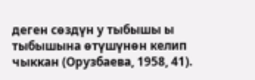деген сөздүн у тыбышы ы тыбышына өтүшүнөн келип чыккан (Орузбаева, 1958, 41).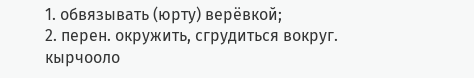1. обвязывать (юрту) верёвкой;
2. перен. окружить, сгрудиться вокруг.
кырчооло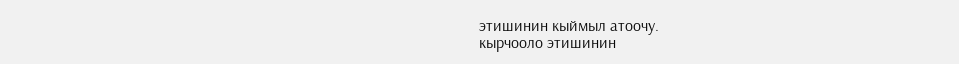этишинин кыймыл атоочу.
кырчооло этишинин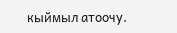кыймыл атоочу.